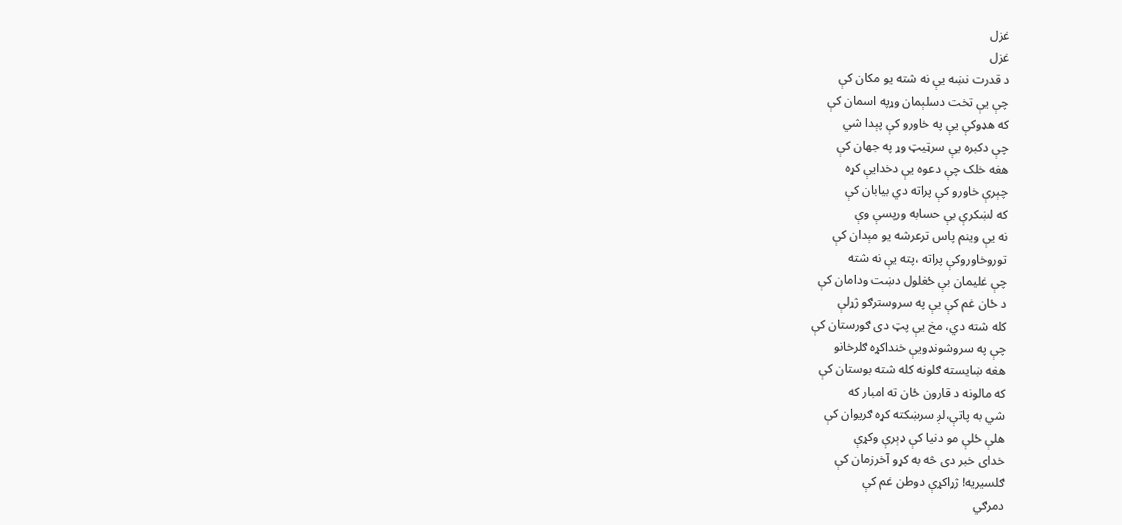غزل
غزل
د قدرت نښه يې نه شته یو مکان کې
چې یې تخت دسلېمان وړپه اسمان کې
که هډوکې يې په خاورو کې پېدا شي
چې دکبره یې سرټیټ وړ په جهان کې
هغه خلک چې دعوه يې دخدایې کړه
چېرې خاورو کې پراته دي بیابان کې
که لښکرې بې حسابه ورپسې وې
نه يې وینم پاس ترعرشه یو مېدان کې
توروخاوروکې پراته ،پته يې نه شته
چې غلیمان بې ځغلول دښت ودامان کې
د ځان غم کې يې په سروسترګو ژړلې
کله شته دي، مخ يې پټ دی ګورستان کې
چې په سروشونډويې خنداکړه ګلرخانو
هغه ښایسته ګلونه کله شته بوستان کې
که مالونه د قارون ځان ته امبار که
شي به پاتې،لږ سرښکته کړه ګریوان کې
هلې ځلې مو دنیا کې ډېرې وکړې
خدای خبر دی څه به کړو آخرزمان کې
ګلسیریه! ژړاکړې دوطن غم کې
دمرګي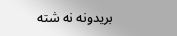بریدونه نه شته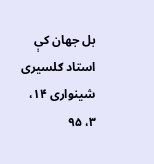بل جهان کې
استاد ګلسیری شینواری ۱۴، ۳، ۹۵